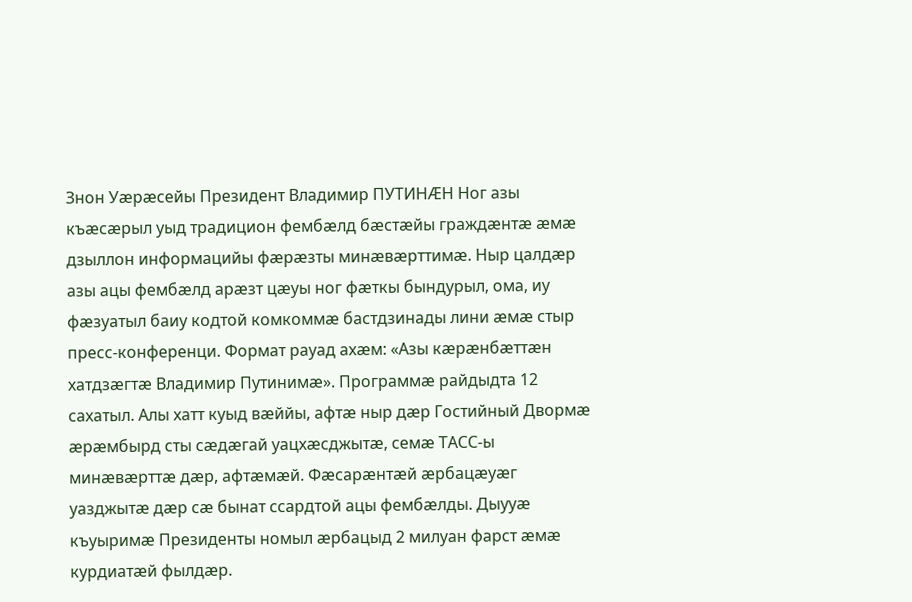Знон Уæрæсейы Президент Владимир ПУТИНÆН Ног азы къæсæрыл уыд традицион фембæлд бæстæйы граждæнтæ æмæ дзыллон информацийы фæрæзты минæвæрттимæ. Ныр цалдæр азы ацы фембæлд арæзт цæуы ног фæткы бындурыл, ома, иу фæзуатыл баиу кодтой комкоммæ бастдзинады лини æмæ стыр пресс-конференци. Формат рауад ахæм: «Азы кæрæнбæттæн хатдзæгтæ Владимир Путинимæ». Программæ райдыдта 12 сахатыл. Алы хатт куыд вæййы, афтæ ныр дæр Гостийный Двормæ æрæмбырд сты сæдæгай уацхæсджытæ, семæ ТАСС-ы минæвæрттæ дæр, афтæмæй. Фæсарæнтæй æрбацæуæг уазджытæ дæр сæ бынат ссардтой ацы фембæлды. Дыууæ къуыримæ Президенты номыл æрбацыд 2 милуан фарст æмæ курдиатæй фылдæр.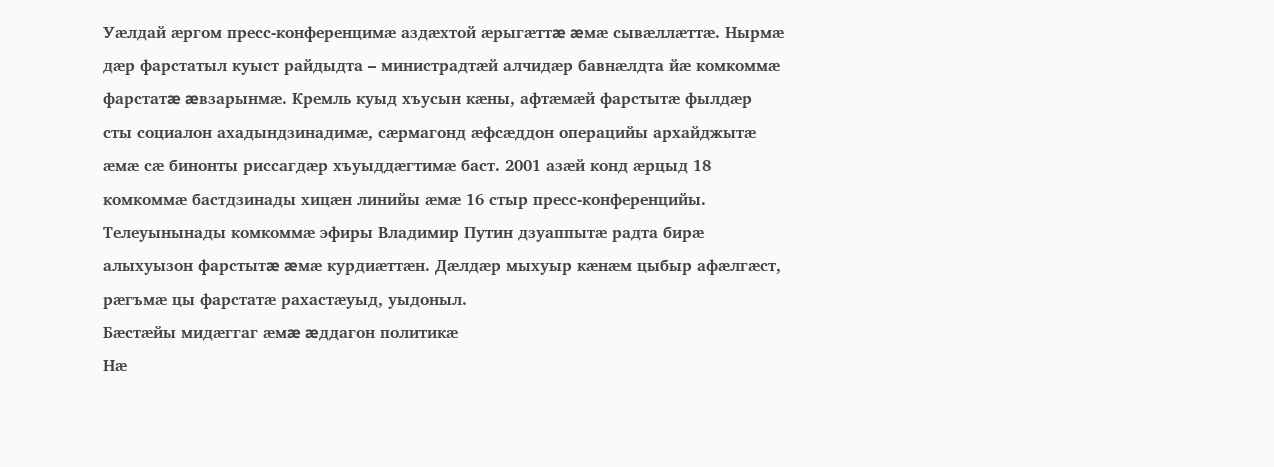Уæлдай æргом пресс-конференцимæ аздæхтой æрыгæттæ æмæ сывæллæттæ. Нырмæ дæр фарстатыл куыст райдыдта – министрадтæй алчидæр бавнæлдта йæ комкоммæ фарстатæ æвзарынмæ. Кремль куыд хъусын кæны, афтæмæй фарстытæ фылдæр сты социалон ахадындзинадимæ, сæрмагонд æфсæддон операцийы архайджытæ æмæ сæ бинонты риссагдæр хъуыддæгтимæ баст. 2001 азæй конд æрцыд 18 комкоммæ бастдзинады хицæн линийы æмæ 16 стыр пресс-конференцийы. Телеуынынады комкоммæ эфиры Владимир Путин дзуаппытæ радта бирæ алыхуызон фарстытæ æмæ курдиæттæн. Дæлдæр мыхуыр кæнæм цыбыр афæлгæст, рæгъмæ цы фарстатæ рахастæуыд, уыдоныл.
Бæстæйы мидæггаг æмæ æддагон политикæ
Нæ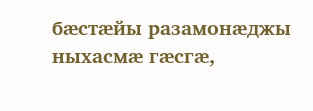бæстæйы разамонæджы ныхасмæ гæсгæ,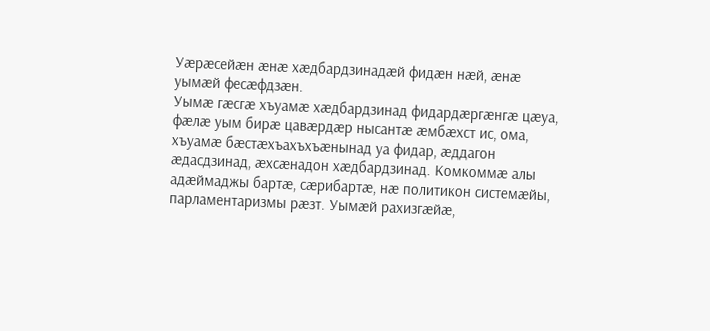Уæрæсейæн æнæ хæдбардзинадæй фидæн нæй, æнæ уымæй фесæфдзæн.
Уымæ гæсгæ хъуамæ хæдбардзинад фидардæргæнгæ цæуа, фæлæ уым бирæ цавæрдæр нысантæ æмбæхст ис, ома, хъуамæ бæстæхъахъхъæнынад уа фидар, æддагон æдасдзинад, æхсæнадон хæдбардзинад. Комкоммæ алы адæймаджы бартæ, сæрибартæ, нæ политикон системæйы, парламентаризмы рæзт. Уымæй рахизгæйæ,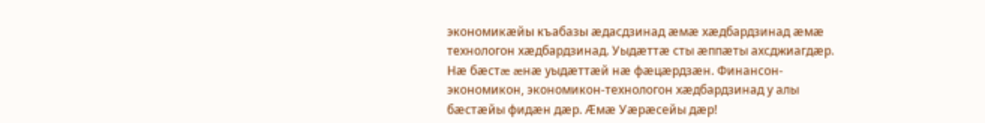экономикæйы къабазы æдасдзинад æмæ хæдбардзинад æмæ технологон хæдбардзинад. Уыдæттæ сты æппæты ахсджиагдæр. Нæ бæстæ æнæ уыдæттæй нæ фæцæрдзæн. Финансон-экономикон, экономикон-технологон хæдбардзинад у алы бæстæйы фидæн дæр. Æмæ Уæрæсейы дæр!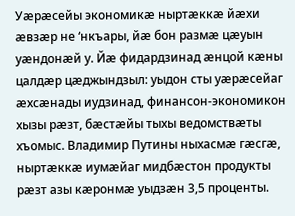Уæрæсейы экономикæ ныртæккæ йæхи æвзæр не ‘нкъары, йæ бон размæ цæуын уæндонæй у. Йæ фидардзинад æнцой кæны цалдæр цæджындзыл: уыдон сты уæрæсейаг æхсæнады иудзинад, финансон-экономикон хызы рæзт, бæстæйы тыхы ведомствæты хъомыс. Владимир Путины ныхасмæ гæсгæ, ныртæккæ иумæйаг мидбæстон продукты рæзт азы кæронмæ уыдзæн 3,5 проценты.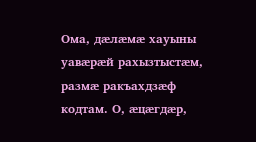Ома, дæлæмæ хауыны уавæрæй рахызтыстæм, размæ ракъахдзæф кодтам. О, æцæгдæр,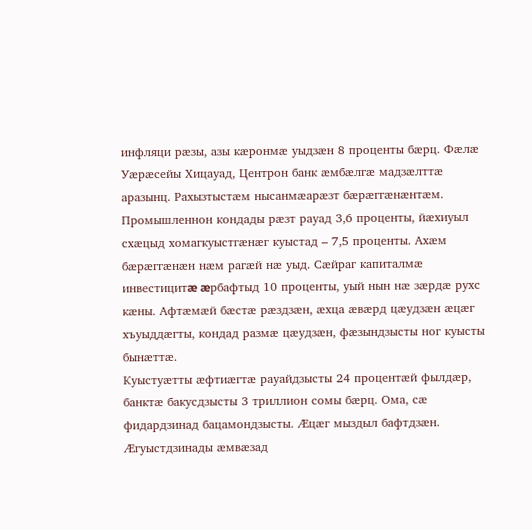инфляци рæзы, азы кæронмæ уыдзæн 8 проценты бæрц. Фæлæ Уæрæсейы Хицауад, Центрон банк æмбæлгæ мадзæлттæ аразынц. Рахызтыстæм нысанмæарæзт бæрæггæнæнтæм.
Промышленнон кондады рæзт рауад 3,6 проценты, йæхиуыл схæцыд хомагкуыстгæнæг куыстад – 7,5 проценты. Ахæм бæрæггæнæн нæм рагæй нæ уыд. Сæйраг капиталмæ инвестицитæ æрбафтыд 10 проценты, уый нын нæ зæрдæ рухс кæны. Афтæмæй бæстæ рæздзæн, æхца æвæрд цæудзæн æцæг хъуыддæгты, кондад размæ цæудзæн, фæзындзысты ног куысты бынæттæ.
Куыстуæтты æфтиæгтæ рауайдзысты 24 процентæй фылдæр, банктæ бакусдзысты 3 триллион сомы бæрц. Ома, сæ фидардзинад бацамондзысты. Æцæг мыздыл бафтдзæн.
Æгуыстдзинады æмвæзад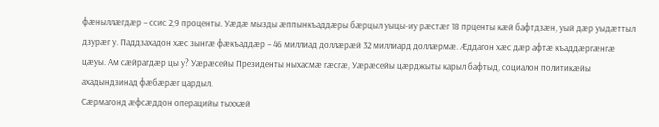фæныллæгдæр – ссис 2,9 проценты. Уæдæ мызды æппынкъаддæры бæрцыл уыцы-иу рæстæг 18 прценты кæй бафтдзæн, уый дæр уыдæттыл дзурæг у. Паддзахадон хæс зынгæ фæкъаддæр – 46 миллиад доллæрæй 32 миллиард доллæрмæ. Æддагон хæс дæр афтæ къаддæргæнгæ цæуы. Ам сæйрагдæр цы у? Уæрæсейы Президенты ныхасмæ гæсгæ, Уæрæсейы цæрджыты карыл бафтыд, социалон политикæйы ахадындзинад фæбæрæг цардыл.
Сæрмагонд æфсæддон операцийы тыххæй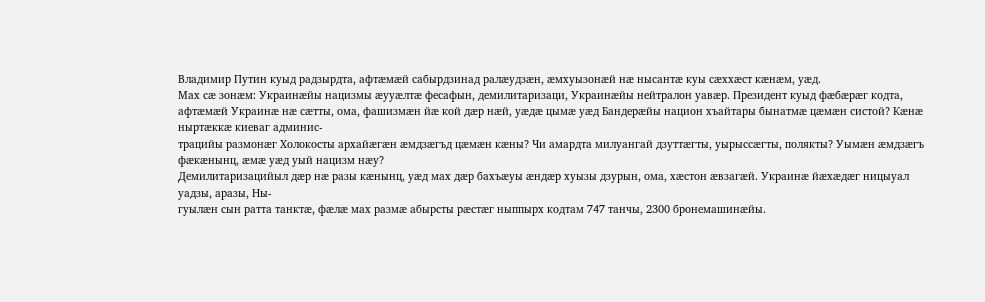Владимир Путин куыд радзырдта, афтæмæй сабырдзинад ралæудзæн, æмхуызонæй нæ нысантæ куы сæххæст кæнæм, уæд.
Мах сæ зонæм: Украинæйы нацизмы æууæлтæ фесафын, демилитаризаци, Украинæйы нейтралон уавæр. Президент куыд фæбæрæг кодта, афтæмæй Украинæ нæ сæтты, ома, фашизмæн йæ кой дæр нæй, уæдæ цымæ уæд Бандерæйы национ хъайтары бынатмæ цæмæн систой? Кæнæ ныртæккæ киеваг админис-
трацийы размонæг Холокосты архайæгæн æмдзæгъд цæмæн кæны? Чи амардта милуангай дзуттæгты, уырыссæгты, полякты? Уымæн æмдзæгъ фæкæнынц, æмæ уæд уый нацизм нæу?
Демилитаризацийыл дæр нæ разы кæнынц, уæд мах дæр бахъæуы æндæр хуызы дзурын, ома, хæстон æвзагæй. Украинæ йæхæдæг ницыуал уадзы, аразы, Ны-
гуылæн сын ратта танктæ, фæлæ мах размæ абырсты рæстæг ныппырх кодтам 747 танчы, 2300 бронемашинæйы.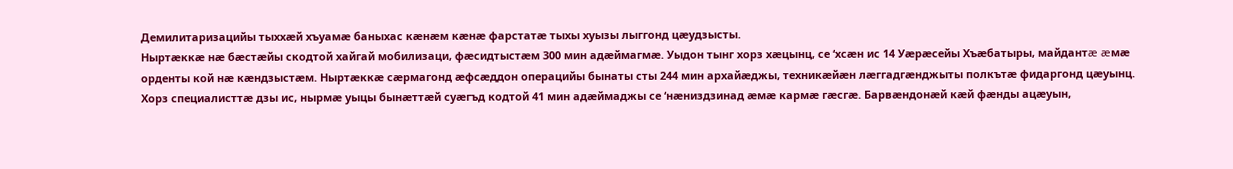Демилитаризацийы тыххæй хъуамæ баныхас кæнæм кæнæ фарстатæ тыхы хуызы лыггонд цæудзысты.
Ныртæккæ нæ бæстæйы скодтой хайгай мобилизаци, фæсидтыстæм 300 мин адæймагмæ. Уыдон тынг хорз хæцынц, се ‘хсæн ис 14 Уæрæсейы Хъæбатыры, майдантæ æмæ орденты кой нæ кæндзыстæм. Ныртæккæ сæрмагонд æфсæддон операцийы бынаты сты 244 мин архайæджы, техникæйæн лæггадгæнджыты полкътæ фидаргонд цæуынц. Хорз специалисттæ дзы ис, нырмæ уыцы бынæттæй суæгъд кодтой 41 мин адæймаджы се ‘нæниздзинад æмæ кармæ гæсгæ. Барвæндонæй кæй фæнды ацæуын,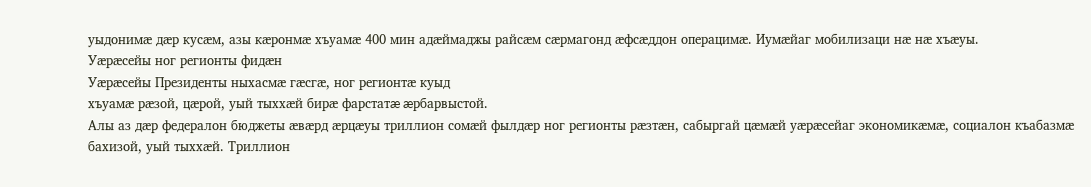уыдонимæ дæр кусæм, азы кæронмæ хъуамæ 400 мин адæймаджы райсæм сæрмагонд æфсæддон операцимæ. Иумæйаг мобилизаци нæ нæ хъæуы.
Уæрæсейы ног регионты фидæн
Уæрæсейы Президенты ныхасмæ гæсгæ, ног регионтæ куыд
хъуамæ рæзой, цæрой, уый тыххæй бирæ фарстатæ æрбарвыстой.
Алы аз дæр федералон бюджеты æвæрд æрцæуы триллион сомæй фылдæр ног регионты рæзтæн, сабыргай цæмæй уæрæсейаг экономикæмæ, социалон къабазмæ бахизой, уый тыххæй. Триллион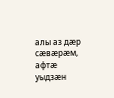алы аз дæр сæвæрæм, афтæ уыдзæн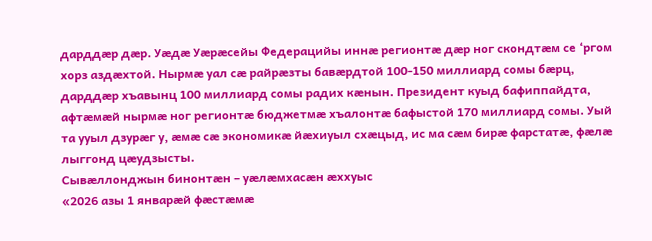дарддæр дæр. Уæдæ Уæрæсейы Федерацийы иннæ регионтæ дæр ног скондтæм се ‘ргом хорз аздæхтой. Нырмæ уал сæ райрæзты бавæрдтой 100-150 миллиард сомы бæрц, дарддæр хъавынц 100 миллиард сомы радих кæнын. Президент куыд бафиппайдта, афтæмæй нырмæ ног регионтæ бюджетмæ хъалонтæ бафыстой 170 миллиард сомы. Уый та ууыл дзурæг у, æмæ сæ экономикæ йæхиуыл схæцыд, ис ма сæм бирæ фарстатæ, фæлæ лыггонд цæудзысты.
Сывæллонджын бинонтæн – уæлæмхасæн æххуыс
«2026 азы 1 январæй фæстæмæ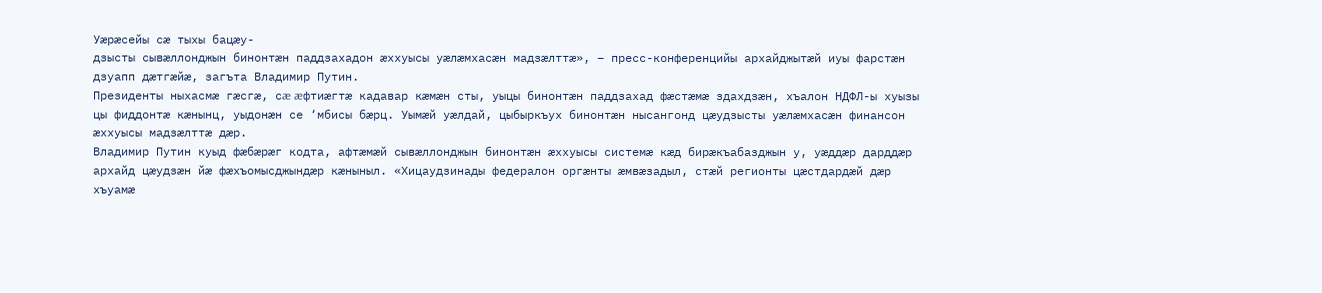Уæрæсейы сæ тыхы бацæу-
дзысты сывæллонджын бинонтæн паддзахадон æххуысы уæлæмхасæн мадзæлттæ», – пресс-конференцийы архайджытæй иуы фарстæн дзуапп дæтгæйæ, загъта Владимир Путин.
Президенты ныхасмæ гæсгæ, сæ æфтиæгтæ кадавар кæмæн сты, уыцы бинонтæн паддзахад фæстæмæ здахдзæн, хъалон НДФЛ-ы хуызы цы фиддонтæ кæнынц, уыдонæн се ‘мбисы бæрц. Уымæй уæлдай, цыбыркъух бинонтæн нысангонд цæудзысты уæлæмхасæн финансон æххуысы мадзæлттæ дæр.
Владимир Путин куыд фæбæрæг кодта, афтæмæй сывæллонджын бинонтæн æххуысы системæ кæд бирæкъабазджын у, уæддæр дарддæр архайд цæудзæн йæ фæхъомысджындæр кæныныл. «Хицаудзинады федералон оргæнты æмвæзадыл, стæй регионты цæстдардæй дæр хъуамæ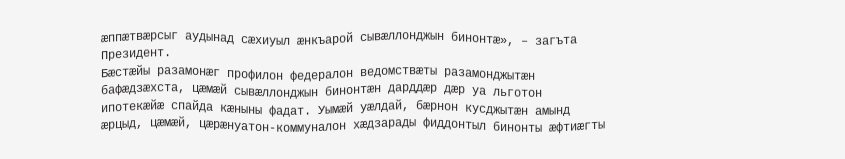æппæтвæрсыг аудынад сæхиуыл æнкъарой сывæллонджын бинонтæ», – загъта Президент.
Бæстæйы разамонæг профилон федералон ведомствæты разамонджытæн бафæдзæхста, цæмæй сывæллонджын бинонтæн дарддæр дæр уа льготон ипотекæйæ спайда кæныны фадат. Уымæй уæлдай, бæрнон кусджытæн амынд æрцыд, цæмæй, цæрæнуатон-коммуналон хæдзарады фиддонтыл бинонты æфтиæгты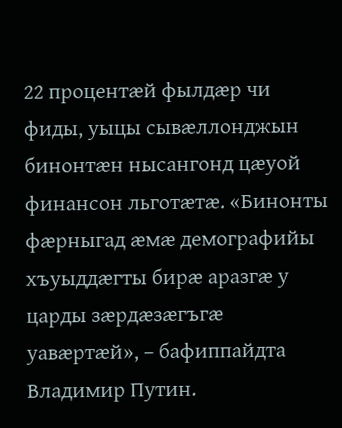22 процентæй фылдæр чи фиды, уыцы сывæллонджын бинонтæн нысангонд цæуой финансон льготæтæ. «Бинонты фæрныгад æмæ демографийы хъуыддæгты бирæ аразгæ у царды зæрдæзæгъгæ уавæртæй», – бафиппайдта Владимир Путин.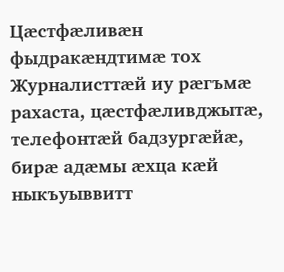Цæстфæливæн фыдракæндтимæ тох
Журналисттæй иу рæгъмæ рахаста, цæстфæливджытæ, телефонтæй бадзургæйæ, бирæ адæмы æхца кæй ныкъуыввитт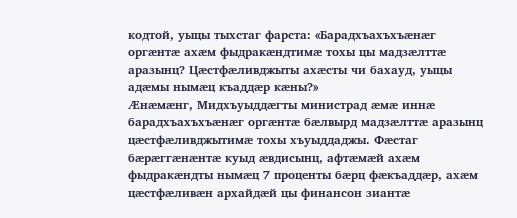кодтой, уыцы тыхстаг фарста: «Барадхъахъхъæнæг оргæнтæ ахæм фыдракæндтимæ тохы цы мадзæлттæ аразынц? Цæстфæливджыты ахæсты чи бахауд, уыцы адæмы нымæц къаддæр кæны?»
Æнæмæнг, Мидхъуыддæгты министрад æмæ иннæ барадхъахъхъæнæг оргæнтæ бæлвырд мадзæлттæ аразынц цæстфæливджытимæ тохы хъуыддаджы. Фæстаг бæрæггæнæнтæ куыд æвдисынц, афтæмæй ахæм фыдракæндты нымæц 7 проценты бæрц фæкъаддæр, ахæм цæстфæливæн архайдæй цы финансон зиантæ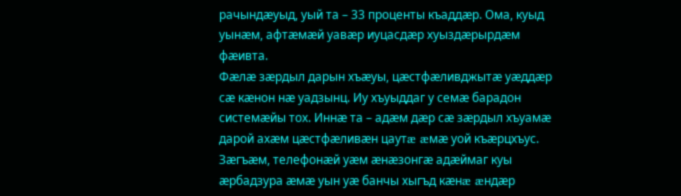рачындæуыд, уый та – 33 проценты къаддæр. Ома, куыд уынæм, афтæмæй уавæр иуцасдæр хуыздæрырдæм фæивта.
Фæлæ зæрдыл дарын хъæуы, цæстфæливджытæ уæддæр сæ кæнон нæ уадзынц. Иу хъуыддаг у семæ барадон системæйы тох. Иннæ та – адæм дæр сæ зæрдыл хъуамæ дарой ахæм цæстфæливæн цаутæ æмæ уой къæрцхъус. Зæгъæм, телефонæй уæм æнæзонгæ адæймаг куы æрбадзура æмæ уын уæ банчы хыгъд кæнæ æндæр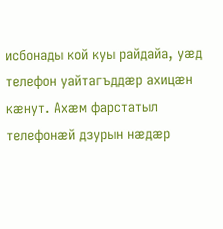исбонады кой куы райдайа, уæд телефон уайтагъддæр ахицæн кæнут. Ахæм фарстатыл телефонæй дзурын нæдæр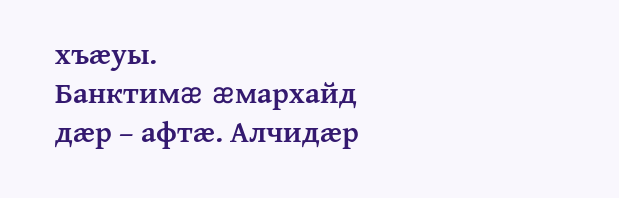хъæуы.
Банктимæ æмархайд дæр – афтæ. Алчидæр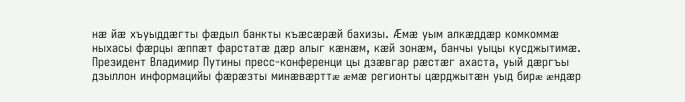нæ йæ хъуыддæгты фæдыл банкты къæсæрæй бахизы. Æмæ уым алкæддæр комкоммæ ныхасы фæрцы æппæт фарстатæ дæр алыг кæнæм, кæй зонæм, банчы уыцы кусджытимæ.
Президент Владимир Путины пресс-конференци цы дзæвгар рæстæг ахаста, уый дæргъы дзыллон информацийы фæрæзты минæвæрттæ æмæ регионты цæрджытæн уыд бирæ æндæр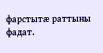фарстытæ раттыны фадат.